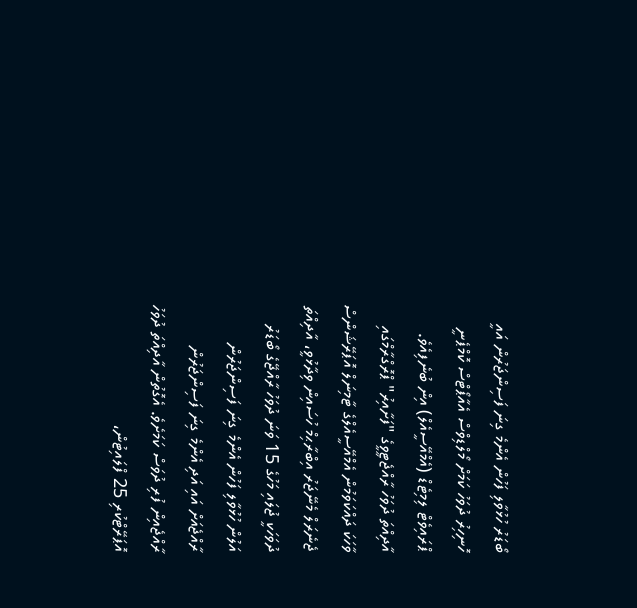ބޯޑަރު ހުޅުވާލި ފަހުން އެންމެ ގިނަ ފަސިންޖަރުން އައީ ހޮނިހިރު ދުވަހު ކަމަށް މޯލްޑިވްސް އެއާޕޯޓްސް ކޮމްޕެނީ ޕްރައިވެޓް ލިމިޓެޑް (އެމްއޭސީއެލް) އިން ބުނެފިއެވެ.
އާދިއްތަ ދުވަހު ރާއްޖެޓީވީގެ "ފަށާއިރު" ޕްރޮގްރާމްގައި ވާހަކަ ދައްކަވަމުން އެމްއޭސީއެލްގެ ޓާމިނަލް އޮޕަރޭޝަންސް ޖެނެރަލް މެނޭޖަރު އިބްރާޙިމް ހުސައިން ވިދާޅުވީ، އާދިއްތަ ދުވަހަކީ ޖުލައި މަހުގެ 15 ވަނަ ދުވަހު ރާއްޖޭގެ ބޯޑަރު އަލުން ހުޅުވާލި ފަހުން އެންމެ ގިނަ ފަސިންޖަރުން ރާއްޖެއަށް އައި އަދި އެންމެ ގިނަ ފަސިންޖަރުން ރާއްޖެއިން ފުރި ދުވަސް ކަމަށެވެ. އެގޮތުން އާދިއްތަ ދުވަހު އޮޕަރޭޓްކުރި 25 ފްލައިޓުން،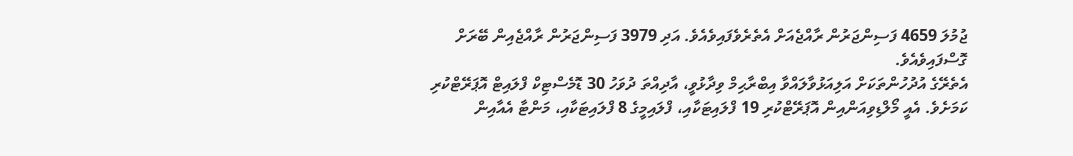ޖުމުލަ 4659 ފަސިންޖަރުން ރާއްޖެއަށް އެތެރެވެފައިވެއެވެ. އަދި 3979 ފަސިންޖަރުން ރާއްޖެއިން ބޭރަށް ގޮސްފައިވެއެވެ.
އެތެރޭގެ އުދުހުންތަކަށް އަލިއަޅުވާލައްވާ އިބްރާޙިމް ވިދާޅުވީ، އާދިއްތަ ދުވަހު 30 ޑޮމެސްޓިކް ފްލައިޓް އޮޕަރޭޓްކުރި ކަމަށެވެ. އެއީ މޯލްޑިވިއަންއިން އޮޕަރޭޓްކުރި 19 ފްލައިޓަކާއި، ފްލައިމީގެ 8 ފްލައިޓަކާއި، މަންޓާ އެއާއިން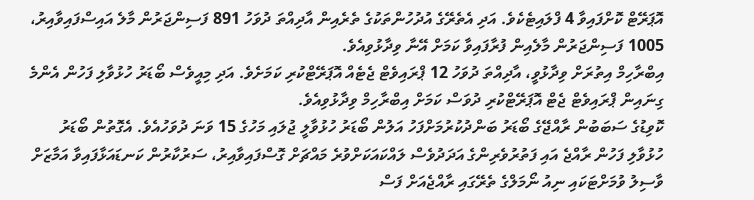އޮޕަރޭޓް ކޮށްފައިވާ 4 ފްލައިޓެކެވެ. އަދި އެތެރޭގެ އުދުހުންތަކުގެ ތެރެއިން އާދިއްތަ ދުވަހު 891 ފަސިންޖަރުން މާލެ އައިސްފައިވާއިރު، 1005 ފަސިންޖަރުން މާލެއިން ފުރާފައިވާ ކަމަށް އޭނާ ވިދާޅުވިއެވެ.
އިބްރާހިމް އިތުރަށް ވިދާޅުވީ، އާދިއްތަ ދުވަހު 12 ޕްރައިވެޓް ޖެޓެއް އޮޕަރޭޓްކުރި ކަމަށެވެ. އަދި މިއީވެސް ބޯޑަރު ހުޅުވާލި ފަހުން އެންމެ ގިނައިން ޕްރައިވެޓް ޖެޓް އޮޕަރޭޓްކުރި ދުވަސް ކަމަށް އިބްރާހިމް ވިދާޅުވިއެވެ.
ކޮވިޑުގެ ސަބަބުން ރާއްޖޭގެ ބޯޑަރު ބަންދުކުރުމަށްފަހު އަލުން ބޯޑަރު ހުޅުވާލީ ޖުލައި މަހުގެ 15 ވަނަ ދުވަހުއެވެ. އެގޮތުން ބޯޑަރު ހުޅުވާލި ފަހުން ރާއްޖެ އައި ފަތުރުވެރިންގެ އަދަދުވެސް ލައްކައަކަށްވުރެ މައްޗަށް ގޮސްފައިވާއިރު، ސަރުކާރުން ކަނޑައަޅާފައިވާ އަމާޒަށް ވާސިލު ވުމަށްޓަކައި ނިއު ނޯމަލްގެ ތެރޭގައި ރާއްޖެއަށް ފަސް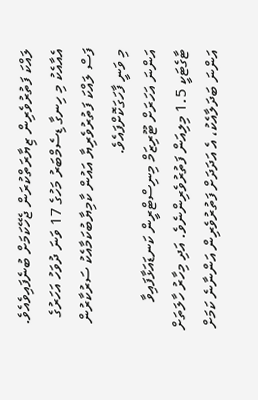ލައްކަ ފަތުރުވެރިން ޒިޔާރަތްކުރަން ޖެހޭކަމަށް ބުނެފައިވެއެވެ. އެއާއެކު މި ހިނގާ ޑިސެމްބަރު މަހުގެ 17 ވަނަ ދުވަހު އަހަރުގެ ފަސް ލައްކަ ފަތުރުވެރިޔާ އައުން ކާމިޔާބުކަމާއެކު ސަރުކާރުން މި ވަނީ ފާހަގަކޮށްފައެވެ.
އަންނަ އަހަރަށް ޓޫރިޒަމް މިނިސްޓްރީން ކަނޑައަޅާފައިވާ ޓާގެޓަކީ 1.5 މިލިއަން ފަތުރުވެރިންނެވެ. އަދި މިހާރު ހާލަތަށް އަންނަ ބަދަލާއެކު، އެ އަދަދަށް ފަތުރުވެރިން އަންނާނެ ކަމަށް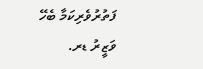ފަތުރުވެރިކަމާ ބެހޭ ވަޒީރު ޑރ.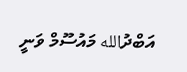އަބްދުالله މައުސޫމް ވަނީ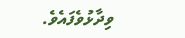ވިދާޅުވެފައެވެ.